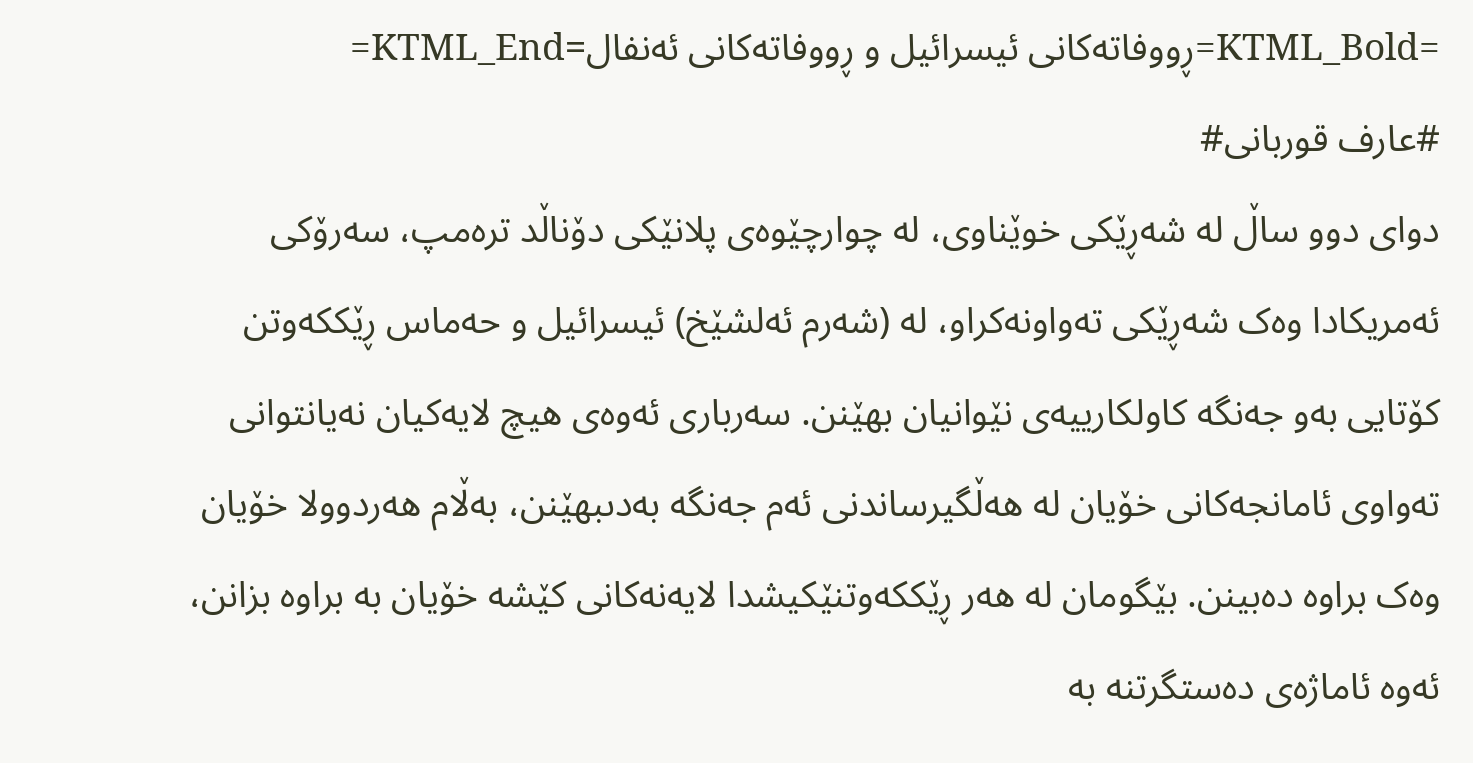=KTML_Bold=ڕووفاتەکانى ئیسرائیل و ڕووفاتەکانى ئەنفال=KTML_End=
#عارف قوربانی#
دواى دوو ساڵ لە شەڕێکى خوێناوی، لە چوارچێوەى پلانێکى دۆناڵد ترەمپ، سەرۆکى ئەمریکادا وەک شەڕێکى تەواونەکراو، لە (شەرم ئەلشێخ) ئیسرائیل و حەماس ڕێککەوتن کۆتایى بەو جەنگە کاولکارییەى نێوانیان بهێنن. سەربارى ئەوەى هیچ لایەکیان نەیانتوانى تەواوى ئامانجەکانى خۆیان لە هەڵگیرساندنى ئەم جەنگە بەدىبهێنن، بەڵام هەردوولا خۆیان وەک براوە دەبینن. بێگومان لە هەر ڕێککەوتنێکیشدا لایەنەکانی کێشە خۆیان بە براوە بزانن، ئەوە ئاماژەى دەستگرتنە بە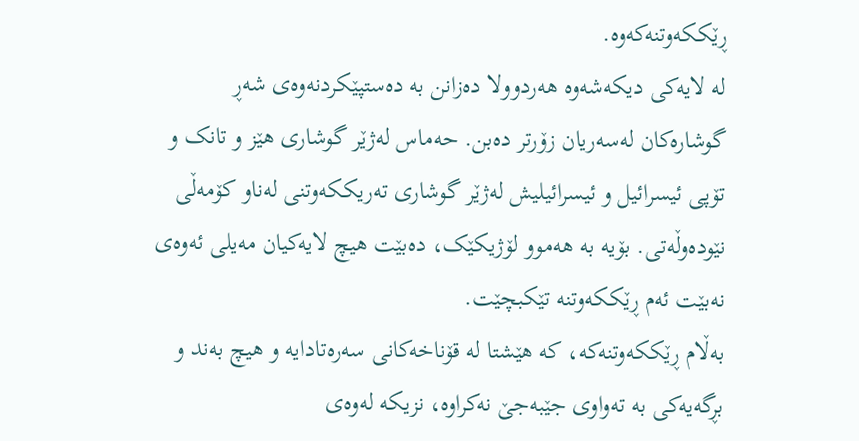ڕێککەوتنەکەوە.
لە لایەکى دیکەشەوە هەردوولا دەزانن بە دەستپێکردنەوەى شەڕ گوشارەکان لەسەریان زۆرتر دەبن. حەماس لەژێر گوشارى هێز و تانک و تۆپى ئیسرائیل و ئیسرائیلیش لەژێر گوشارى تەریککەوتنى لەناو کۆمەڵى نێودەوڵەتى. بۆیە بە هەموو لۆژیکێک، دەبێت هیچ لایەکیان مەیلى ئەوەى نەبێت ئەم ڕێککەوتنە تێکبچێت.
بەڵام ڕێککەوتنەکە، کە هێشتا لە قۆناخەکانى سەرەتادایە و هیچ بەند و بڕگەیەکى بە تەواوى جێبەجێ نەکراوە، نزیکە لەوەى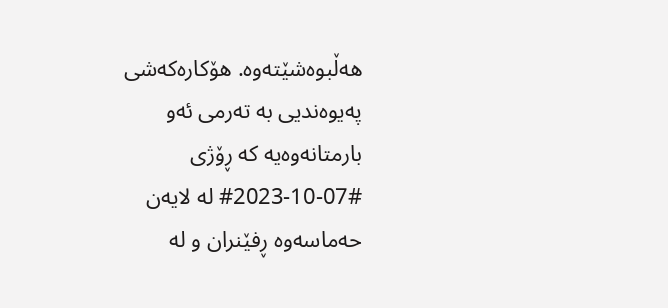هەڵبوەشێتەوە. هۆکارەکەشى پەیوەندیى بە تەرمى ئەو بارمتانەوەیە کە ڕۆژى #07-10-2023# لە لایەن حەماسەوە ڕفێنران و لە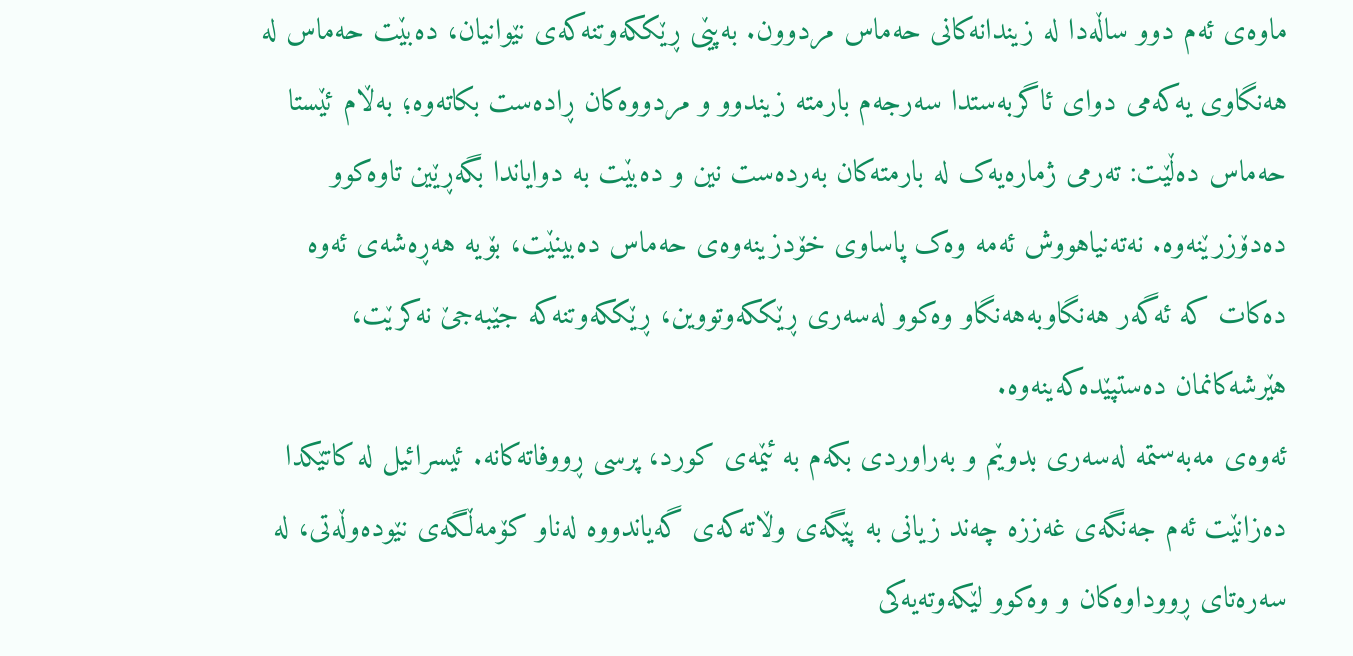ماوەى ئەم دوو ساڵەدا لە زیندانەکانى حەماس مردوون. بەپێى ڕێککەوتنەکەى نێوانیان، دەبێت حەماس لە هەنگاوى یەکەمى دواى ئاگربەستدا سەرجەم بارمتە زیندوو و مردووەکان ڕادەست بکاتەوە؛ بەڵام ئێستا حەماس دەڵێت: تەرمى ژمارەیەک لە بارمتەکان بەردەست نین و دەبێت بە دوایاندا بگەڕێین تاوەکوو دەدۆزرێنەوە. نەتەنیاهووش ئەمە وەک پاساوى خۆدزینەوەى حەماس دەبینێت، بۆیە هەڕەشەى ئەوە دەکات کە ئەگەر هەنگاوبەهەنگاو وەکوو لەسەرى ڕێککەوتووین، ڕێککەوتنەکە جێبەجێ نەکرێت، هێرشەکانمان دەستپێدەکەینەوە.
ئەوەى مەبەستمە لەسەرى بدوێم و بەراوردى بکەم بە ئێمەى کورد، پرسى ڕووفاتەکانە. ئیسرائیل لە کاتێکدا دەزانێت ئەم جەنگەى غەززە چەند زیانى بە پێگەى وڵاتەکەى گەیاندووە لەناو کۆمەڵگەى نێودەوڵەتى، لە سەرەتاى ڕووداوەکان و وەکوو لێکەوتەیەکى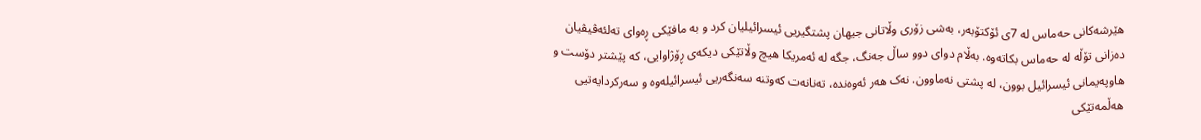هێرشەکانى حەماس لە 7ى ئۆکتۆبەر، بەشى زۆرى وڵاتانى جیهان پشتگیریى ئیسرائیلیان کرد و بە مافێکى ڕەواى تەلئەڤیڤیان دەزانى تۆڵە لە حەماس بکاتەوە. بەڵام دواى دوو ساڵ جەنگ، جگە لە ئەمریکا هیچ وڵاتێکى دیکەى ڕۆژاوایى، کە پێشتر دۆست و هاوپەیمانى ئیسرائیل بوون، لە پشتى نەماوون. نەک هەر ئەوەندە، تەنانەت کەوتنە سەنگەریی ئیسرائیلەوە و سەرکردایەتیى هەڵمەتێکى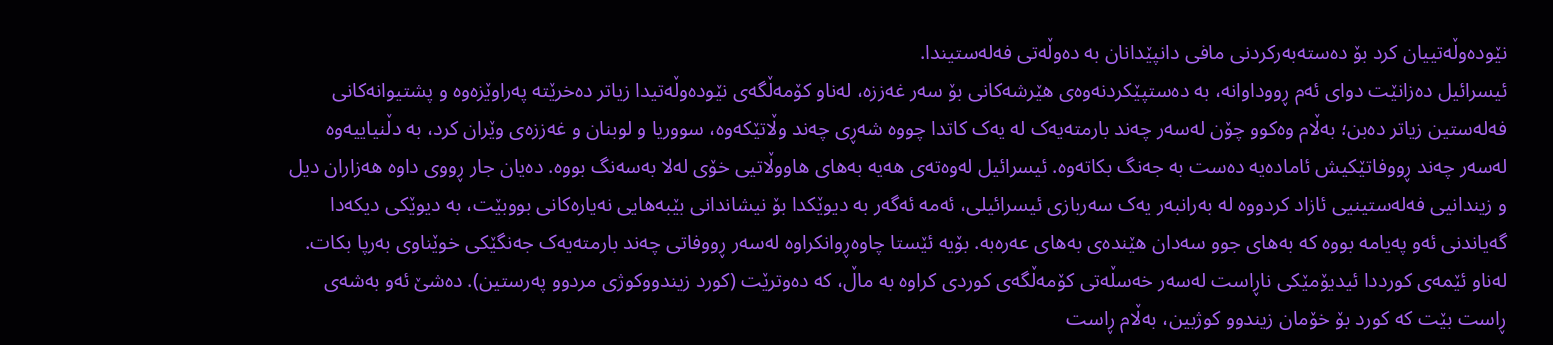نێودەوڵەتییان کرد بۆ دەستەبەرکردنى مافى دانپێدانان بە دەوڵەتى فەلەستیندا.
ئیسرائیل دەزانێت دواى ئەم ڕووداوانە، بە دەستپێکردنەوەى هێرشەکانى بۆ سەر غەززە، لەناو کۆمەڵگەى نێودەوڵەتیدا زیاتر دەخرێتە پەراوێزەوە و پشتیوانەکانى فەلەستین زیاتر دەبن؛ بەڵام وەکوو چۆن لەسەر چەند بارمتەیەک لە یەک کاتدا چووە شەڕى چەند وڵاتێکەوە، سووریا و لوبنان و غەززەى وێران کرد، بە دڵنیاییەوە لەسەر چەند ڕووفاتێکیش ئامادەیە دەست بە جەنگ بکاتەوە. ئیسرائیل لەوەتەى هەیە بەهاى هاووڵاتیى خۆى لەلا بەسەنگ بووە. دەیان جار ڕووی داوە هەزاران دیل و زیندانیى فەلەستینیى ئازاد کردووە لە بەرانبەر یەک سەربازى ئیسرائیلى، ئەمە ئەگەر بە دیوێکدا بۆ نیشاندانى بێبەهایى نەیارەکانى بووبێت، بە دیوێکى دیکەدا گەیاندنى ئەو پەیامە بووە کە بەهاى جوو سەدان هێندەى بەهاى عەرەبە. بۆیە ئێستا چاوەڕوانکراوە لەسەر ڕووفاتى چەند بارمتەیەک جەنگێکى خوێناوى بەرپا بکات.
لەناو ئێمەى کورددا ئیدیۆمێکى ناڕاست لەسەر خەسڵەتى کۆمەڵگەى کوردى کراوە بە ماڵ، کە دەوترێت (کورد زیندووکوژى مردوو پەرستین). دەشێ ئەو بەشەى ڕاست بێت کە کورد بۆ خۆمان زیندوو کوژبین، بەڵام ڕاست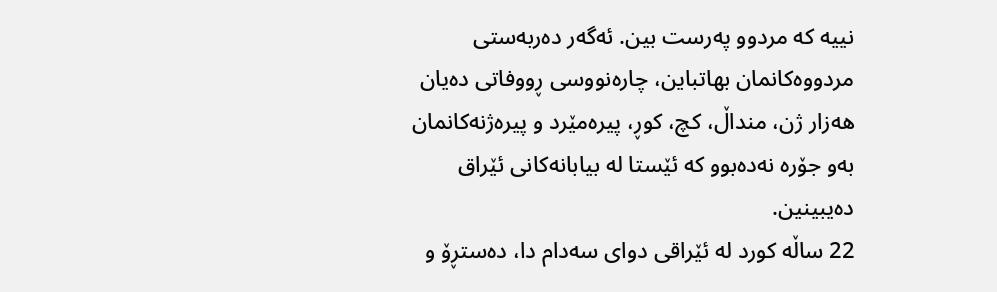نییە کە مردوو پەرست بین. ئەگەر دەربەستى مردووەکانمان بهاتباین، چارەنووسى ڕووفاتى دەیان هەزار ژن، منداڵ، کچ، کوڕ، پیرەمێرد و پیرەژنەکانمان بەو جۆرە نەدەبوو کە ئێستا لە بیابانەکانى ئێراق دەیبینین.
22 ساڵە کورد لە ئێراقى دواى سەدام دا، دەستڕۆ و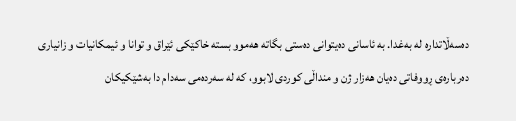دەسەڵاتدارە لە بەغدا. بە ئاسانى دەیتوانى دەستى بگاتە هەموو بستە خاکێکى ئێراق و توانا و ئیمکانیات و زانیارى دەربارەى ڕووفاتى دەیان هەزار ژن و منداڵى کوردى لابوو، کە لە سەردەمى سەدام دا بەشێکیکان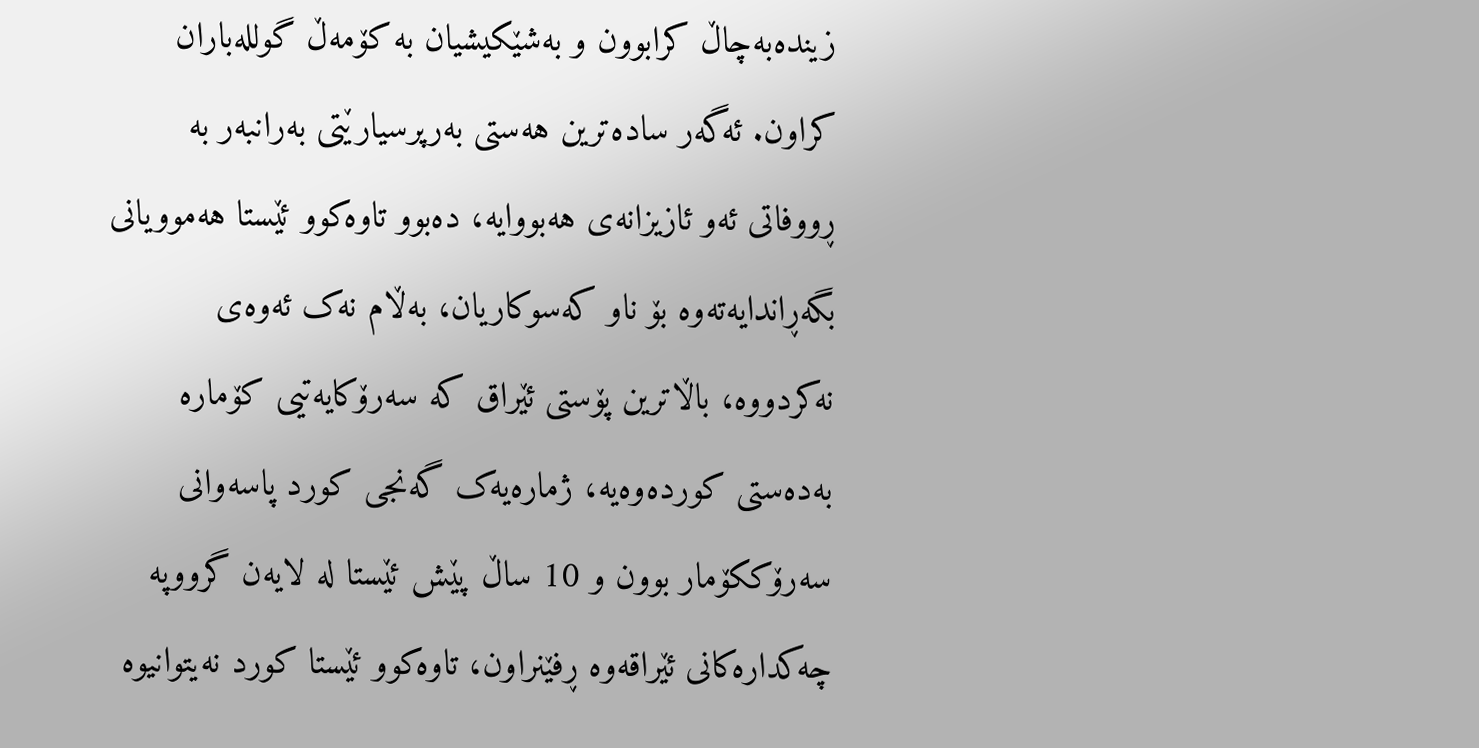زیندەبەچاڵ کرابوون و بەشێکیشیان بە کۆمەڵ گوللەباران کراون. ئەگەر سادەترین هەستى بەرپرسیارێتى بەرانبەر بە ڕووفاتى ئەو ئازیزانەى هەبووایە، دەبوو تاوەکوو ئێستا هەموویانى بگەڕاندایەتەوە بۆ ناو کەسوکاریان، بەڵام نەک ئەوەى نەکردووە، باڵاترین پۆستى ئێراق کە سەرۆکایەتیى کۆمارە بەدەستى کوردەوەیە، ژمارەیەک گەنجى کورد پاسەوانى سەرۆککۆمار بوون و 10 ساڵ پێش ئێستا لە لایەن گرووپە چەکدارەکانى ئێراقەوە ڕفێنراون، تاوەکوو ئێستا کورد نەیتوانیوە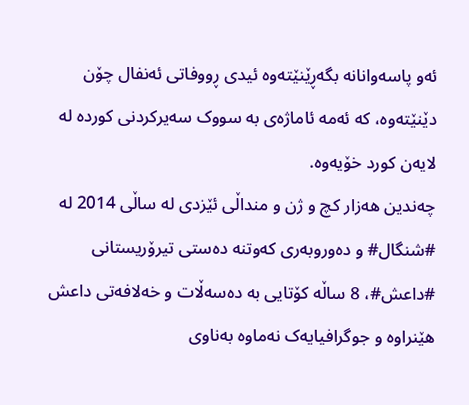ئەو پاسەوانانە بگەڕێنێتەوە ئیدی ڕووفاتى ئەنفال چۆن دێنێتەوە، کە ئەمە ئاماژەى بە سووک سەیرکردنى کوردە لە لایەن کورد خۆیەوە.
چەندین هەزار کچ و ژن و منداڵى ئێزدى لە ساڵى 2014 لە #شنگال# و دەوروبەرى کەوتنە دەستى تیرۆریستانى #داعش#، 8 ساڵە کۆتایى بە دەسەڵات و خەلافەتى داعش هێنراوە و جوگرافیایەک نەماوە بەناوى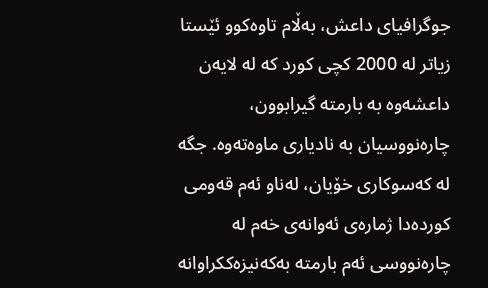جوگرافیاى داعش، بەڵام تاوەکوو ئێستا زیاتر لە 2000 کچى کورد کە لە لایەن داعشەوە بە بارمتە گیرابوون، چارەنووسیان بە نادیارى ماوەتەوە. جگە لە کەسوکارى خۆیان، لەناو ئەم قەومى کوردەدا ژمارەى ئەوانەى خەم لە چارەنووسى ئەم بارمتە بەکەنیزەککراوانە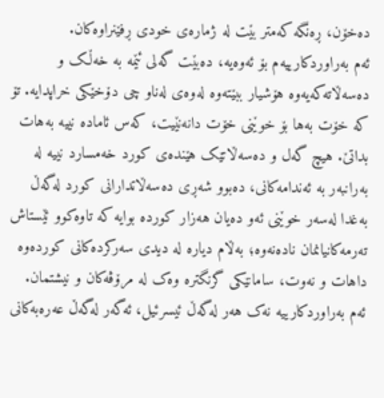دەخۆن، ڕەنگە کەمتر بێت لە ژمارەى خودى ڕفێنراوەکان.
ئەم بەراوردکارییەم بۆ ئەوەیە، دەبێت گەلى ئێمە بە خەڵک و دەسەڵاتەکەیەوە هۆشیار ببێتەوە لەوەى لەناو چى دۆخێکى خراپدایە. تۆ کە خۆت بەها بۆ خوێنى خۆت دانەنێیت، کەس ئامادە نییە بەهات بداتێ. هیچ گەل و دەسەڵاتێک هێندەى کورد خەمسارد نییە لە بەرانبەر بە ئەندامەکانى، دەبوو شەڕى دەسەڵاتدارانى کورد لەگەڵ بەغدا لەسەر خوێنى ئەو دەیان هەزار کوردە بوایە کە تاوەکوو ئێستاش تەرمەکانیانمان نادەنەوە؛ بەڵام دیارە لە دیدى سەرکردەکانى کوردەوە داهات و نەوت، سامانێکى گرنگترە وەک لە مرۆڤەکان و نیشتمان.
ئەم بەراوردکارییە نەک هەر لەگەڵ ئیسرئیل، ئەگەر لەگەڵ عەرەبەکانى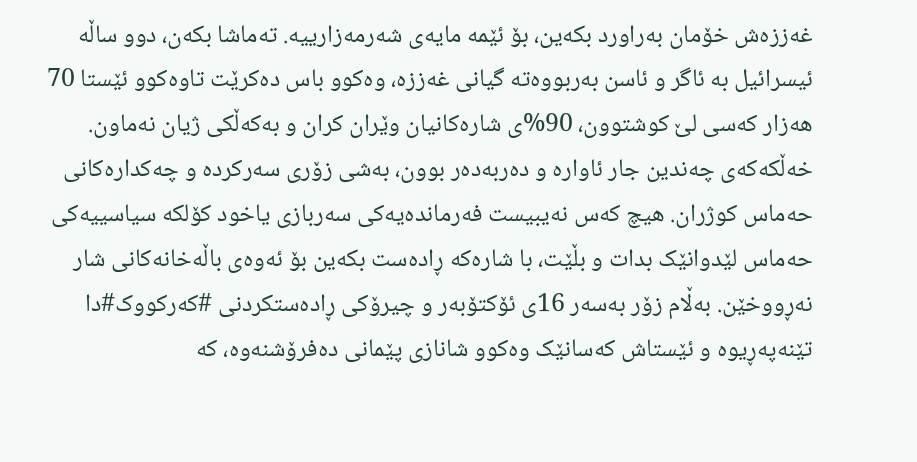غەززەش خۆمان بەراورد بکەین، بۆ ئێمە مایەى شەرمەزارییە. تەماشا بکەن، دوو ساڵە ئیسرائیل بە ئاگر و ئاسن بەربووەتە گیانى غەززە، وەکوو باس دەکرێت تاوەکوو ئێستا 70 هەزار کەسى لێ کوشتوون، 90%ی شارەکانیان وێران کران و بەکەڵکى ژیان نەماون. خەڵکەکەى چەندین جار ئاوارە و دەربەدەر بوون، بەشى زۆرى سەرکردە و چەکدارەکانى حەماس کوژران. هیچ کەس نەیبیست فەرماندەیەکى سەربازى یاخود کۆلکە سیاسییەکى حەماس لێدوانێک بدات و بڵێت، با شارەکە ڕادەست بکەین بۆ ئەوەى باڵەخانەکانى شار نەڕووخێن. بەڵام زۆر بەسەر 16ى ئۆکتۆبەر و چیرۆکى ڕادەستکردنى #کەرکووک#دا تێنەپەڕیوە و ئێستاش کەسانێک وەکوو شانازى پێمانى دەفرۆشنەوە، کە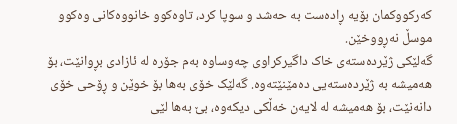کەرکووکمان بۆیە ڕادەست بە حەشد و سوپا کرد، تاوەکوو خانووەکانى وەکوو موسڵ نەڕووخێن.
گەلێکى ژێردەستەى خاک داگیرکراوی چەوساوە بەم جۆرە لە ئازادى بڕوانێت، بۆ هەمیشە بە ژێردەستەیى دەمێنێتەوە. گەلێک خۆى بەها بۆ خوێن و ڕۆحى خۆى دانەنێت، بۆ هەمیشە لە لایەن خەڵکى دیکەوە، بێ بەها لێى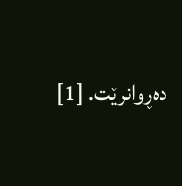دەڕوانرێت. [1]